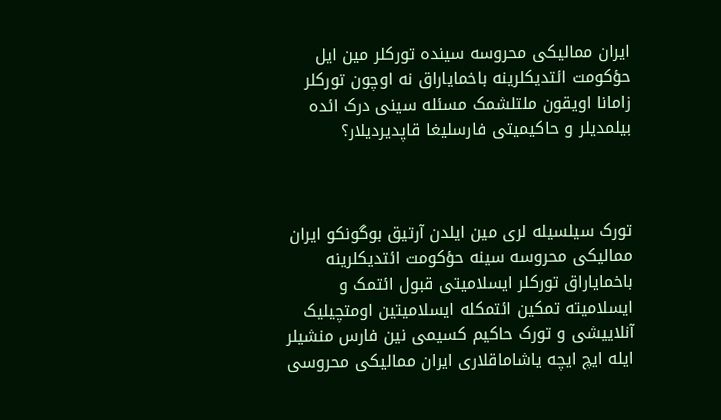ایران ممالیکی محروسه سینده تورکلر مین ایل حؤکومت ائتدیکلرینه باخمایاراق نه اوچون تورکلر زامانا اویقون ملتلشمک مسئله سینی درک ائده بیلمدیلر و حاکیمیتی فارسلیغا قاپدیردیلار؟



تورک سیلسیله لری مین ایلدن آرتیق بوگونکو ایران ممالیکی محروسه سینه حؤکومت ائتدیکلرینه باخمایاراق تورکلر ایسلامیتی قبول ائتمک و ایسلامیته تمکین ائتمکله ایسلامیتین اومتچیلیک آنلاییشی و تورک حاکیم کسیمی نین فارس منشیلر ایله ایچ ایچه یاشاماقلاری ایران ممالیکی محروسی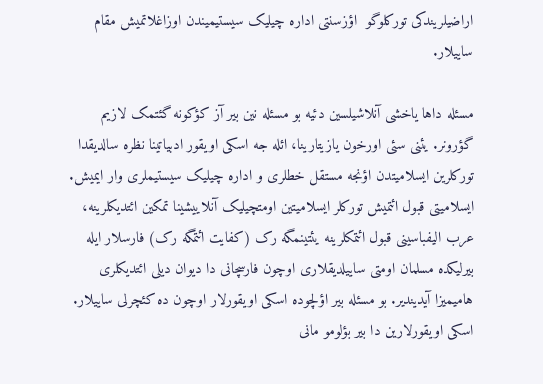اراضیلریندکی تورکلوگو  اؤزسنتی اداره چیلیک سیستیمیندن اوزاغلاتمیش مقام ساییلار.

مسئله داها یاخشی آنلاشیلسین دئیه بو مسئله نین بیر آز کؤکونه گئتمک لازیم گؤرونر. یئنی سئی اورخون یازیتارینا، ائله جه اسکی اویقور ادبیاتینا نظره سالدیقدا تورکلرین ایسلامیتدن اؤنجه مستقل خطلری و اداره چیلیک سیستیملری وار ایمیش. ایسلامیتی قبول ائتمیش تورکلر ایسلامیتین اومتچیلیک آنلاییشینا تمکین ائتدیکلرینه، عرب الیفباسینی قبول ائتمکلرینه یئتینمگه رک (کفایت ائتمگه رک) فارسلار ایله بیرلیکده مسلمان اومتی ساییلدیقلاری اوچون فارسچانی دا دیوان دیلی ائتدیکلری هامیمیزا آیدیندیر. بو مسئله بیر اؤلچوده اسکی اویقورلار اوچون ده کئچرلی ساییلار. اسکی اویقورلارین دا بیر بؤلومو مانی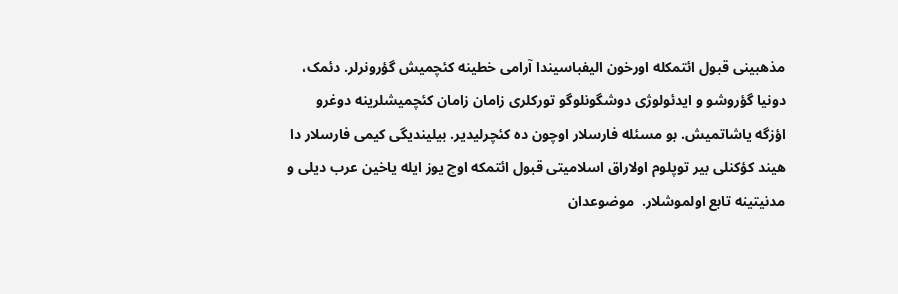مذهبینی قبول ائتمکله اورخون الیفباسیندا آرامی خطینه کئچمیش گؤرونرلر. دئمک، دونیا گؤروشو و ایدئولوژی دوشگونلوگو تورکلری زامان زامان کئچمیشلرینه دوغرو اؤزگه یاشاتمیش. بو مسئله فارسلار اوچون ده کئچرلیدیر. بیلیندیگی کیمی فارسلار دا هیند کؤکنلی بیر توپلوم اولاراق اسلامیتی قبول ائتمکه اوچ یوز ایله یاخین عرب دیلی و مدنیتینه تابع اولموشلار.  موضوعدان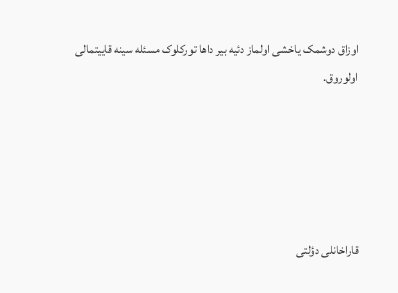اوزاق دوشمک یاخشی اولماز دئیه بیر داها تورکلوک مسئله سینه قاییتمالی اولوروق.





قاراخانلی دؤلتی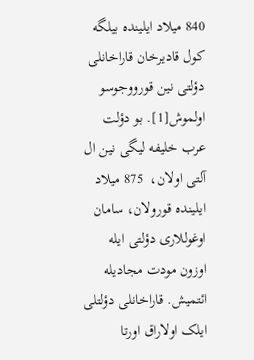840 میلاد ایلینده بیلگه کول قادیرخان قاراخانلی دؤلتی نین قورووجوسو اولموش[1]. بو دؤلت عرب خلیفه لیگی نین ال آلتی اولان،  875 میلاد ایلینده قورولان، سامان اوغوللاری دؤلتی ایله اوزون مودت مجادیله ائتمیش. قاراخانلی دؤلتلی  ایلک اولاراق اورتا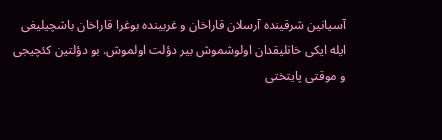آسیانین شرقینده آرسلان قاراخان و غربینده بوغرا قاراخان باشچیلیغی ایله ایکی خانلیقدان اولوشموش بیر دؤلت اولموش. بو دؤلتین کئچیجی و موقتی پایتختی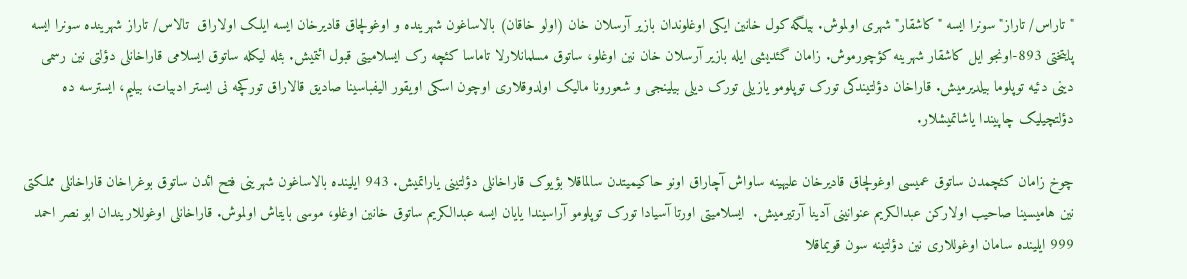"تاراس/ تاراز" سونرا ایسه "کاشقار" شهری اولموش. بیلگه کول خانین ایکی اوغلوندان بازیر آرسلان خان (اولو خاقان) بالاساغون شهرینده و اوغولچاق قادیرخان ایسه ایلک اولاراق  تالاس/ تاراز شهرینده سونرا ایسه پایتختی 893-اونجو ایل کاشقار شهرینه کؤچورموش. زامان گئدیشی ایله بازیر آرسلان خان نین اوغلو، ساتوق مسلمانلارلا تاماسا کئچه رک ایسلامیتی قبول ائتمیش. بئله لیکله ساتوق ایسلامی قاراخانلی دؤلتی نین رسمی دینی دئیه توپلوما بیلدیرمیش. قاراخان دؤلتیندکی تورک توپلومو یازیلی تورک دیلی بیلینجی و شعورونا مالیک اولدوقلاری اوچون اسکی اویقور الیفباسینا صادیق قالاراق تورکچه نی ایستر ادبیات، بیلیم، ایسترسه ده دؤلتچیلیک چاپیندا یاشاتمیشلار.

چوخ زامان کئچمدن ساتوق عمیسی اوغولچاق قادیرخان علیهینه ساواش آچاراق اونو حاکیمیتدن سالماقلا بؤیوک قاراخانلی دؤلتینی یاراتمیش. 943 ایلینده بالاساغون شهرینی فتح ائدن ساتوق بوغراخان قاراخانلی مملکتی نین هامیسینا صاحیب اولارکن عبدالکریم عنوانینی آدینا آرتیرمیش.  ایسلامیتی اورتا آسیادا تورک توپلومو آراسیندا یایان ایسه عبدالکریم ساتوق خانین اوغلو، موسی بایتاش اولموش. قاراخانلی اوغوللاریندان ابو نصر احمد 999 ایلینده سامان اوغوللاری نین دؤلتینه سون قویماقلا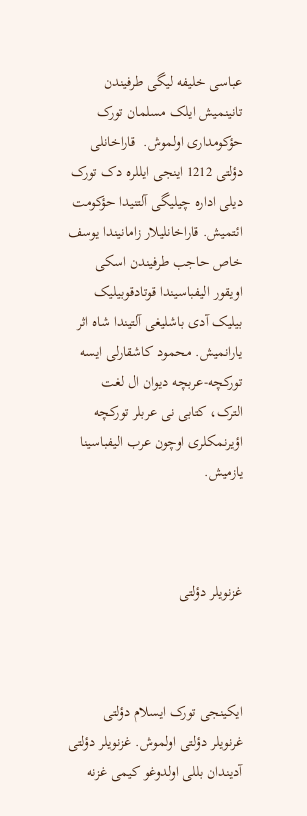عباسی خلیفه لیگی طرفیندن تانینمیش ایلک مسلمان تورک  حؤکومداری اولموش.  قاراخانلی دؤلتی 1212 اینجی ایللره دک تورک دیلی اداره چیلیگی آلتنیدا حؤکومت ائتمیش. قاراخانلیلار زامانیندا یوسف خاص حاجب طرفیندن اسکی اویقور الیفباسیندا قوتادقوبیلیک بیلیک آدی باشلیغی آلتیندا شاه اثر یارانمیش. محمود کاشقارلی ایسه تورکچه-عربچه دیوان ال لغت الترک، کتابی نی عربلر تورکچه اؤیرنمکلری اوچون عرب الیفباسینا یازمیش.



غزنویلر دؤلتی



ایکینجی تورک ایسلام دؤلتی غرنویلر دؤلتی اولموش. غزنویلر دؤلتی آدیندان بللی اولدوغو کیمی غزنه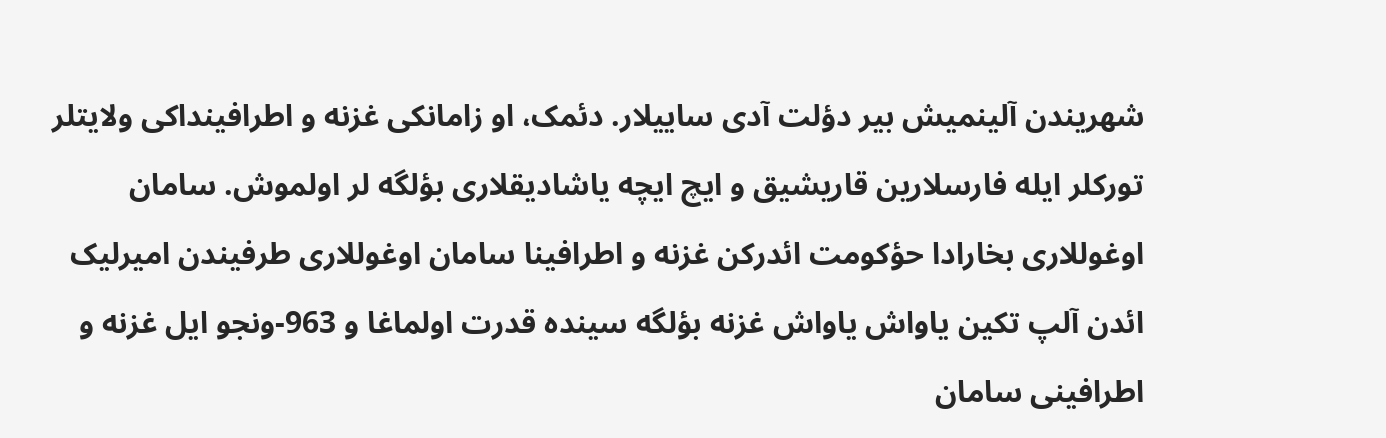شهریندن آلینمیش بیر دؤلت آدی ساییلار. دئمک، او زامانکی غزنه و اطرافینداکی ولایتلر تورکلر ایله فارسلارین قاریشیق و ایچ ایچه یاشادیقلاری بؤلگه لر اولموش. سامان اوغوللاری بخارادا حؤکومت ائدرکن غزنه و اطرافینا سامان اوغوللاری طرفیندن امیرلیک ائدن آلپ تکین یاواش یاواش غزنه بؤلگه سینده قدرت اولماغا و 963-ونجو ایل غزنه و اطرافینی سامان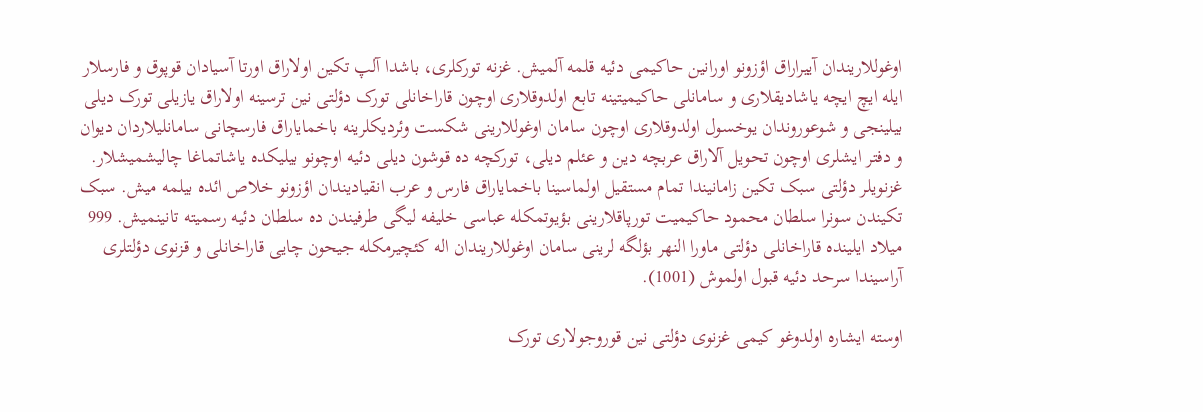اوغوللاریندان آییراراق اؤزونو اورانین حاکیمی دئیه قلمه آلمیش. غزنه تورکلری، باشدا آلپ تکین اولاراق اورتا آسیادان قوپوق و فارسلار ایله ایچ ایچه یاشادیقلاری و سامانلی حاکیمیتینه تابع اولدوقلاری اوچون قاراخانلی تورک دؤلتی نین ترسینه اولاراق یازیلی تورک دیلی بیلینجی و شوعوروندان یوخسول اولدوقلاری اوچون سامان اوغوللارینی شکست وئردیکلرینه باخمایاراق فارسچانی سامانلیلاردان دیوان و دفتر ایشلری اوچون تحویل آلاراق عربچه دین و عئلم دیلی، تورکچه ده قوشون دیلی دئیه اوچونو بیلیکده یاشاتماغا چالیشمیشلار. غزنویلر دؤلتی سبک تکین زامانیندا تمام مستقیل اولماسینا باخمایاراق فارس و عرب انقیادیندان اؤزونو خلاص ائده بیلمه میش. سبک تکیندن سونرا سلطان محمود حاکیمیت تورپاقلارینی بؤیوتمکله عباسی خلیفه لیگی طرفیندن ده سلطان دئیه رسمیته تانینمیش. 999 میلاد ایلینده قاراخانلی دؤلتی ماورا النهر بؤلگه لرینی سامان اوغوللاریندان اله کئچیرمکله جیحون چایی قاراخانلی و قزنوی دؤلتلری آراسیندا سرحد دئیه قبول اولموش (1001).

اوسته ایشاره اولدوغو کیمی غزنوی دؤلتی نین قوروجولاری تورک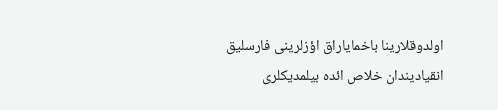اولدوقلارینا باخمایاراق اؤزلرینی فارسلیق انقیادیندان خلاص ائده بیلمدیکلری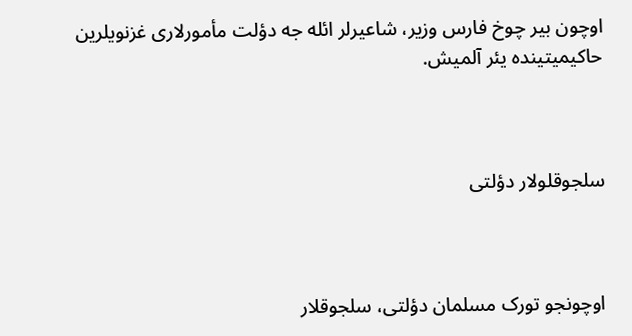اوچون بیر چوخ فارس وزیر، شاعیرلر ائله جه دؤلت مأمورلاری غزنویلرین حاکیمیتینده یئر آلمیش.



سلجوقلولار دؤلتی



اوچونجو تورک مسلمان دؤلتی، سلجوقلار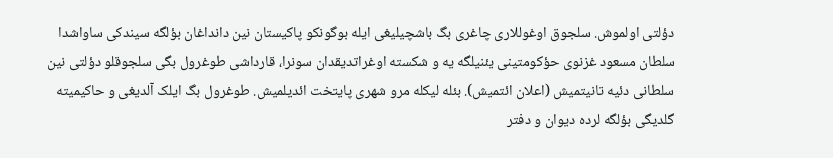دؤلتی اولموش. سلجوق اوغوللاری چاغری بگ باشچیلیغی ایله بوگونکو پاکیستان نین دانداغان بؤلگه سیندکی ساواشدا سلطان مسعود غزنوی حؤکومتینی یئنیلگه یه و شکسته اوغراتدیقدان سونرا، قارداشی طوغرول بگی سلجوقلو دؤلتی نین سلطانی دئیه تانیتمیش (اعلان ائتمیش). بئله لیکله مرو شهری پایتخت ائدیلمیش. طوغرول بگ ایلک آلدیغی و حاکیمیته گلدیگی بؤلگه لرده دیوان و دفتر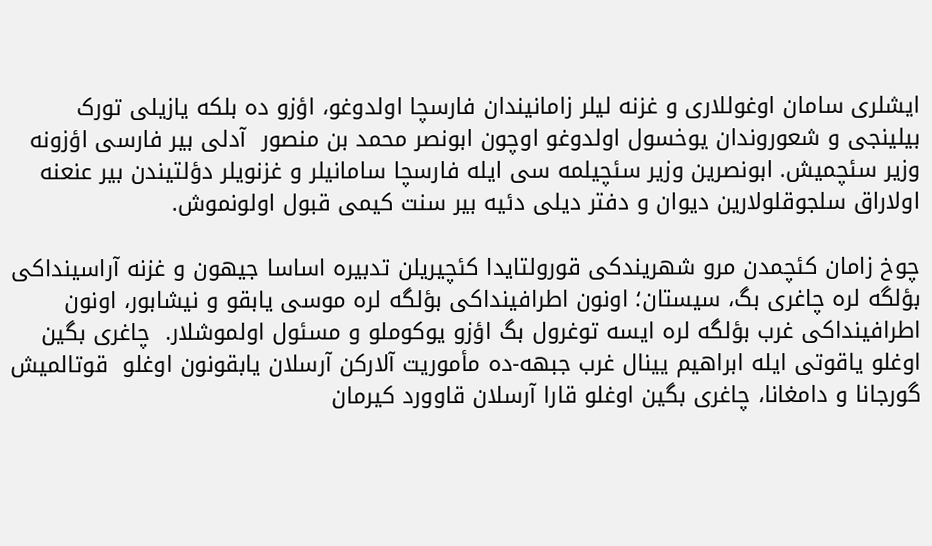ایشلری سامان اوغوللاری و غزنه لیلر زامانیندان فارسچا اولدوغو، اؤزو ده بلکه یازیلی تورک بیلینجی و شعوروندان یوخسول اولدوغو اوچون ابونصر محمد بن منصور  آدلی بیر فارسی اؤزونه وزیر سئچمیش. ابونصرین وزیر سئچیلمه سی ایله فارسچا سامانیلر و غزنویلر دؤلتیندن بیر عنعنه اولاراق سلجوقلولارین دیوان و دفتر دیلی دئیه بیر سنت کیمی قبول اولونموش.

چوخ زامان کئچمدن مرو شهریندکی قورولتایدا کئچیریلن تدبیره اساسا جیهون و غزنه آراسینداکی بؤلگه لره چاغری بگ، سیستان؛ اونون اطرافینداکی بؤلگه لره موسی یابقو و نیشابور، اونون اطرافینداکی غرب بؤلگه لره ایسه توغرول بگ اؤزو یوکوملو و مسئول اولموشلار.  چاغری بگین اوغلو یاقوتی ایله ابراهیم یینال غرب جبهه-ده مأموریت آلارکن آرسلان یابقونون اوغلو  قوتالمیش گورجانا و دامغانا، چاغری بگین اوغلو قارا آرسلان قاوورد کیرمان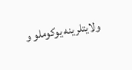ولایتلرینه یوکوملو و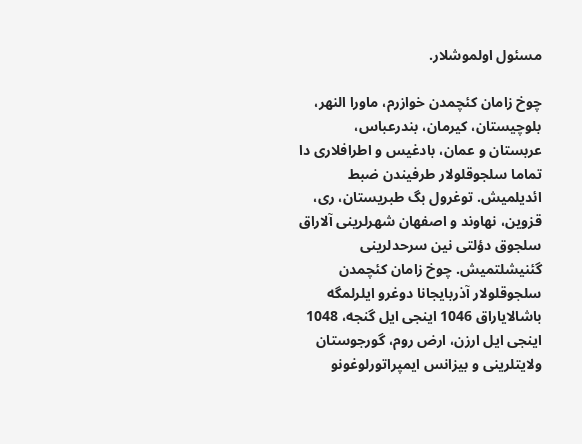مسئول اولموشلار.

چوخ زامان کئچمدن خوازرم، ماورا النهر، بلوچیستان، کیرمان، بندرعباس، عربستان و عمان، بادغیس و اطرافلاری دا تماما سلجوقلولار طرفیندن ضبط ائدیلمیش. توغرول بگ طبریستان، ری،  قزوین، نهاوند و اصفهان شهرلرینی آلاراق سلجوق دؤلتی نین سرحدلرینی گئنیشلتمیش. چوخ زامان کئچمدن سلجوقلولار آذربایجانا دوغرو ایلرلمگه باشالایاراق 1046 اینجی ایل گنجه، 1048 اینجی ایل ارزن، ارض روم، گورجوستان ولایتلرینی و بیزانس ایمپراتورلوغونو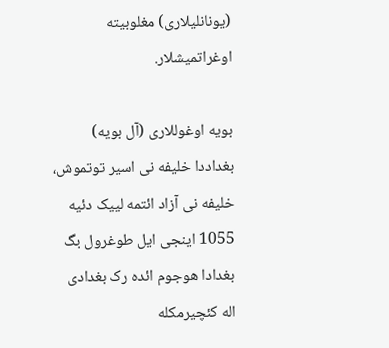(یونانلیلاری) مغلوبیته اوغراتمیشلار.

بویه اوغوللاری (آل بویه) بغداددا خلیفه نی اسیر توتموش، خلیفه نی آزاد ائتمه لییک دئیه 1055 اینجی ایل طوغرول بگ بغدادا هوجوم ائده رک بغدادی اله کئچیرمکله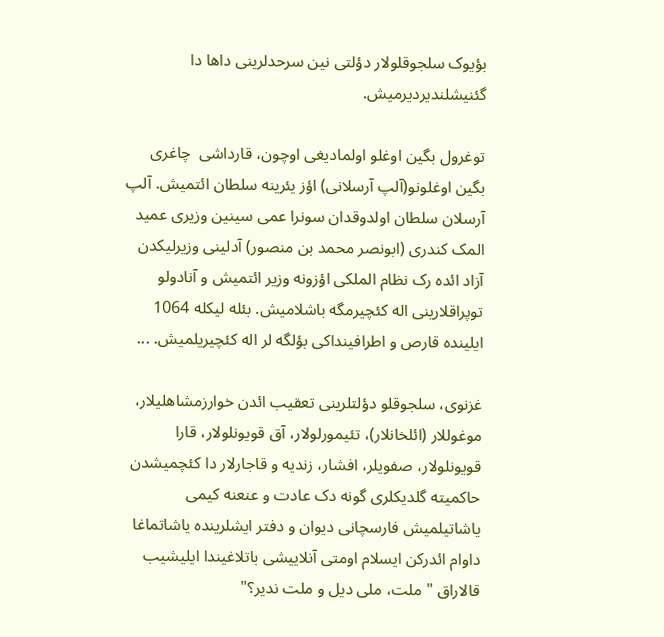بؤیوک سلجوقلولار دؤلتی نین سرحدلرینی داها دا گئنیشلندیردیرمیش.

توغرول بگین اوغلو اولمادیغی اوچون، قارداشی  چاغری بگین اوغلونو(آلپ آرسلانی) اؤز یئرینه سلطان ائتمیش. آلپ آرسلان سلطان اولدوقدان سونرا عمی سینین وزیری عمید المک کندری (ابونصر محمد بن منصور) آدلینی وزیرلیکدن آزاد ائده رک نظام الملکی اؤزونه وزیر ائتمیش و آنادولو توپراقلارینی اله کئچیرمگه باشلامیش. بئله لیکله 1064 ایلینده قارص و اطرافینداکی بؤلگه لر اله کئچیریلمیش. ...

غزنوی، سلجوقلو دؤلتلرینی تعقیب ائدن خوارزمشاهلیلار، موغوللار (ائلخانلار)، تئیمورلولار، آق قویونلولار، قارا قویونلولار، صفویلر، افشار، زندیه و قاجارلار دا کئچمیشدن حاکمیته گلدیکلری گونه دک عادت و عنعنه کیمی یاشاتیلمیش فارسچانی دیوان و دفتر ایشلرینده یاشاتماغا داوام ائدرکن ایسلام اومتی آنلاییشی باتلاغیندا ایلیشیب قالاراق "ملت، ملی دیل و ملت ندیر؟"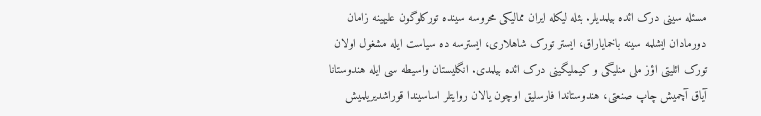مسئله سینی درک ائده بیلمدیلر. بئله لیکله ایران ممالیکی محروسه سینده تورکلوگون علیهینه زامان دورمادان ایشلمه سینه باخمایاراق، ایستر تورک شاهلاری، ایسترسه ده سیاست ایله مشغول اولان تورک ائلیتی اؤز ملی منلیگی و کیملیگینی درک ائده بیلمدی. انگلیستان واسیطه سی ایله هندوستانا آیاق آچمیش چاپ صنعتی، هندوستاندا فارسلیق اوچون یالان روایتلر اساسیندا قوراشدیریلمیش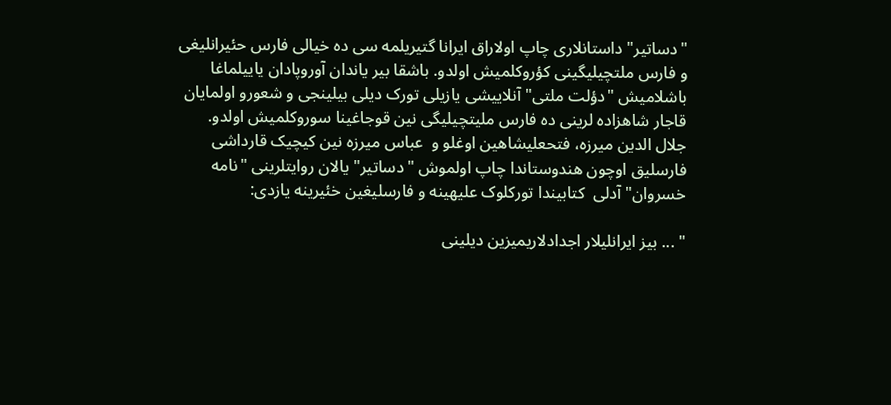"دساتیر" داستانلاری چاپ اولاراق ایرانا گتیریلمه سی ده خیالی فارس حئیرانلیغی و فارس ملتچیلیگینی کؤروکلمیش اولدو. باشقا بیر یاندان آوروپادان یاییلماغا باشلامیش "دؤلت ملتی" آنلاییشی یازیلی تورک دیلی بیلینجی و شعورو اولمایان قاجار شاهزاده لرینی ده فارس ملیتچیلیگی نین قوجاغینا سوروکلمیش اولدو.  جلال الدين ميرزه، فتحعليشاهین اوغلو و  عباس ميرزه نین کیچیک قارداشی فارسلیق اوچون هندوستاندا چاپ اولموش "دساتیر" یالان روایتلرینی "نامه خسروان" آدلی  کتابیندا تورکلوک علیهینه و فارسلیغین خئیرینه یازدی:

" ... بیز ایرانلیلار اجدادلاریمیزین دیلینی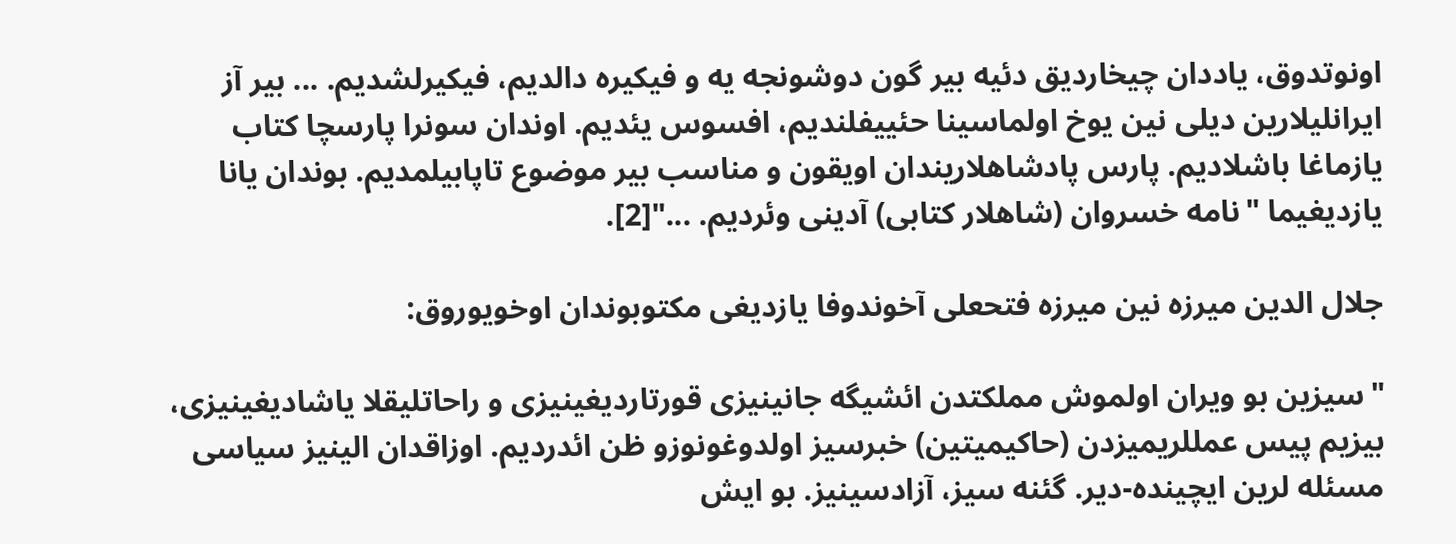اونوتدوق، یاددان چیخاردیق دئیه بیر گون دوشونجه یه و فیکیره دالدیم، فیکیرلشدیم. ... بیر آز ایرانلیلارین دیلی نین یوخ اولماسینا حئییفلندیم، افسوس یئدیم. اوندان سونرا پارسچا کتاب یازماغا باشلادیم. پارس پادشاهلاریندان اویقون و مناسب بیر موضوع تاپابیلمدیم. بوندان یانا یازدیغیما "نامه خسروان (شاهلار کتابی) آدینی وئردیم. ..."[2].

جلال الدین میرزه نین میرزه فتحعلی آخوندوفا یازدیغی مکتوبوندان اوخویوروق:

"سیزین بو ویران اولموش مملکتدن ائشیگه جانینیزی قورتاردیغینیزی و راحاتلیقلا یاشادیغینیزی، بیزیم پیس عمللریمیزدن (حاکیمیتین) خبرسیز اولدوغونوزو ظن ائدردیم. اوزاقدان الینیز سیاسی مسئله لرین ایچینده-دیر. گئنه سیز، آزادسینیز. بو ایش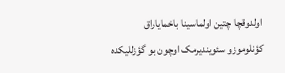اولدوقچا چتین اولماسینا باخمایاراق کؤنلوموزو سئویندیرمک اوچون بو گؤزللیکده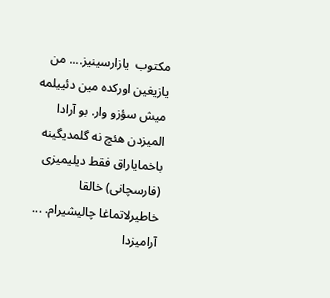مکتوب  یازارسینیز.... من یازیغین اورکده مین دئییلمه میش سؤزو وار. بو آرادا المیزدن هئچ نه گلمدیگینه باخمایاراق فقط دیلیمیزی (فارسچانی) خالقا خاطیرلاتماغا چالیشیرام. ... آرامیزدا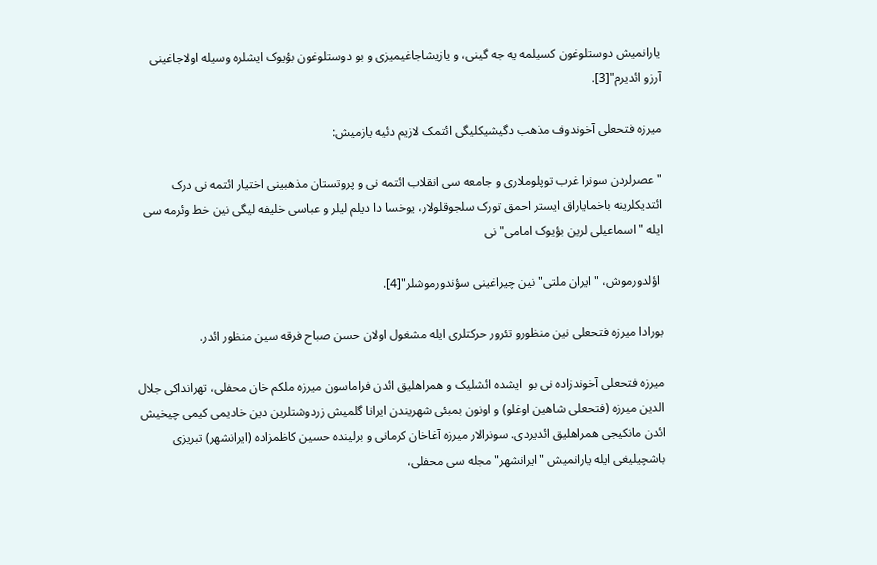یارانمیش دوستلوغون کسیلمه یه جه گینی، و یازیشاجاغیمیزی و بو دوستلوغون بؤیوک ایشلره وسیله اولاجاغینی آرزو ائدیرم"[3].

میرزه فتحعلی آخوندوف مذهب دگیشیکلیگی ائتمک لازیم دئیه یازمیش:

"عصرلردن سونرا غرب توپلوملاری و جامعه سی انقلاب ائتمه نی و پروتستان مذهبینی اختیار ائتمه نی درک ائتدیکلرینه باخمایاراق ایستر احمق تورک سلجوقلولار، یوخسا دا دیلم لیلر و عباسی خلیفه لیگی نین خط وئرمه سی ایله "اسماعیلی لرین بؤیوک امامی"نی

 اؤلدورموش، "ایران ملتی" نین چیراغینی سؤندورموشلر"[4].

بورادا میرزه فتحعلی نین منظورو تئرور حرکتلری ایله مشغول اولان حسن صباح فرقه سین منظور ائدر.

میرزه فتحعلی آخوندزاده نی بو  ایشده ائشلیک و همراهلیق ائدن فراماسون میرزه ملکم خان محفلی، تهرانداکی جلال الدین میرزه (فتحعلی شاهین اوغلو) و اونون بمبئی شهریندن ایرانا گلمیش زردوشتلرین دین خادیمی کیمی چیخیش ائدن مانکیجی همراهلیق ائدیردی. سونرالار میرزه آغاخان کرمانی و برلینده حسین کاظمزاده (ایرانشهر) تبریزی باشچیلیغی ایله یارانمیش "ایرانشهر" مجله سی محفلی،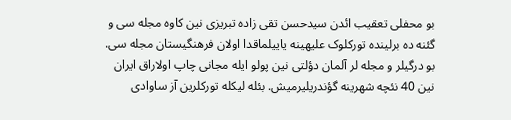بو محفلی تعقیب ائدن سیدحسن تقی زاده تبریزی نین کاوه مجله سی و گئنه ده برلینده تورکلوک علیهینه یاییلماقدا اولان فرهنگیستان مجله سی. بو درگیلر و مجله لر آلمان دؤلتی نین پولو ایله مجانی چاپ اولاراق ایران نین 40 نئچه شهرینه گؤندریلیرمیش. بئله لیکله تورکلرین آز ساوادی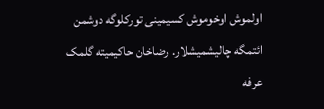اولموش اوخوموش کسیمینی تورکلوگه دوشمن ائتمگه چالیشمیشلار. رضاخان حاکیمیته گلمک عرفه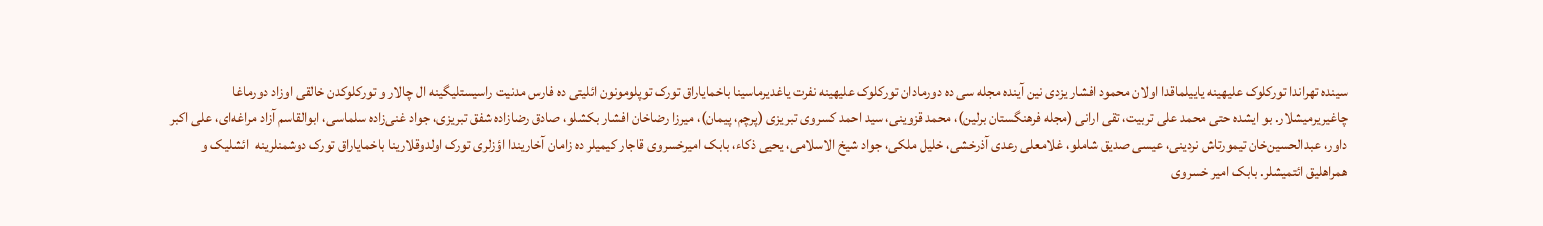سینده تهراندا تورکلوک علیهینه یاییلماقدا اولان محمود افشار یزدی نین آینده مجله سی ده دورمادان تورکلوک علیهینه نفرت یاغدیرماسینا باخمایاراق تورک توپلومونون ائلیتی ده فارس مدنیت راسیستلیگینه ال چالار و تورکلوکدن خالقی اوزاد دورماغا چاغیریرمیشلار. بو ایشده حتی محمد علی تربیت، تقی ارانی (مجله فرهنگستان برلین)، محمد قزوینی، سید احمد کسروی تبریزی (پرچم، پیمان)، میرزا رضاخان افشار بکشلو، صادق رضازاده شفق تبریزی، جواد غنی‌زاده سلماسی، ابوالقاسم آزاد مراغه‌ای، علی اکبر داور، عبدالحسین‌خان تیمورتاش نردینی، عیسی صدیق شاملو، غلامعلی رعدی آذرخشی، خلیل ملکی، جواد شیخ الاسلامی، یحیی ذکاء، بابک امیرخسروی قاجار کیمیلر ده زامان آخاریندا اؤزلری تورک اولدوقلارینا باخمایاراق تورک دوشمنلرینه  ائشلیک و همراهلیق ائتمیشلر. بابک امیر خسروی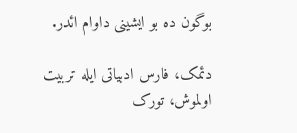بوگون ده بو ایشینی داوام ائدر.

دئمک، فارس ادبیاتی ایله تربیت اولموش، تورک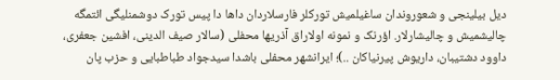دیل بیلینجی و شعوروندان ساغیلمیش تورکلر فارسلاردان داها دا پیس تورک دوشمنلیگی ائتمگه چالیشمیش و چالیشارلار. اؤرنک و نمونه اولاراق آذریها محفلی (سالار صیف الدینی، افشین جعفری، داوود دشتیبان، داریوش پیرنیاکان ..)؛ ایرانشهر محفلی باشدا سیدجواد طباطبایی و حزب پان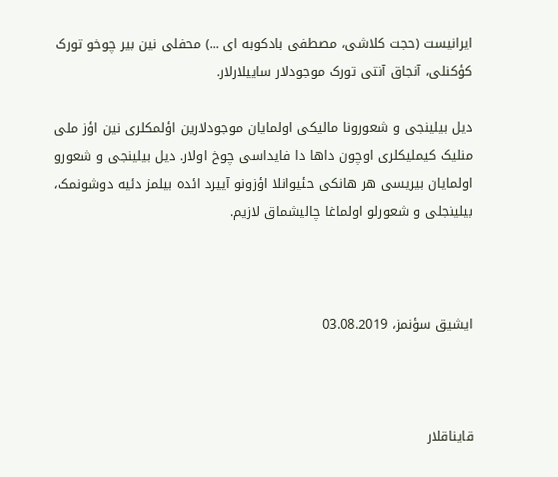ایرانیست (حجت کلاشی، مصطفی بادکوبه ای ...) محفلی نین بیر چوخو تورک کؤکنلی، آنجاق آنتی تورک موجودلار ساییلارلار.

دیل بیلینجی و شعورونا مالیکی اولمایان موجودلارین اؤلمکلری نین اؤز ملی منلیک کیملیکلری اوچون داها دا فایداسی چوخ اولار. دیل بیلینجی و شعورو اولمایان بیریسی هر هانکی حئیوانلا اؤزونو آییرد ائده بیلمز دئیه دوشونمک، بیلینجلی و شعورلو اولماغا چالیشماق لازیم.



ایشیق سؤنمز، 03.08.2019



قایناقلار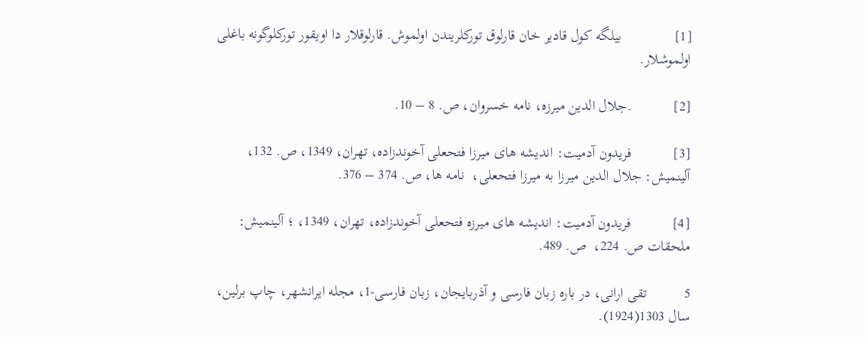[1]              بیلگه کول قادیر خان قارلوق تورکلریندن اولموش. قارلوقلار دا اویقور تورکلوگونه باغلی اولموشلار.

[2]           .جلال الدین میرزه، نامه خسروان، ص. 8 – 10.

[3]           فریدون آدمیت: اندیشه های میرزا فتحعلی آخوندزاده، تهران، 1349، ص. 132،  آلینمیش: جلال الدین میرزا به میرزا فتحعلی،  نامه ها، ص. 374 – 376.

[4]           فریدون آدمیت: اندیشه های میرزه فتحعلی آخوندزاده، تهران، 1349، ؛ آلینمیش: ملحقات ص. 224،  ص. 489.

5          تقی ارانی، در باره زبان فارسی و آذربایجان، زبان فارسی-1، مجله ایرانشهر، چاپ برلین، سال 1303(1924).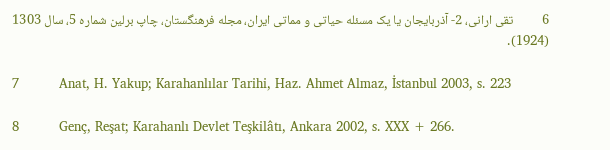6          تقی ارانی، 2- آذربایجان یا یک مسئله حیاتی و مماتی ایران، مجله فرهنگستان، چاپ برلین شماره 5، سال 1303 (1924).

7          Anat, H. Yakup; Karahanlılar Tarihi, Haz. Ahmet Almaz, İstanbul 2003, s. 223

8          Genç, Reşat; Karahanlı Devlet Teşkilâtı, Ankara 2002, s. XXX + 266.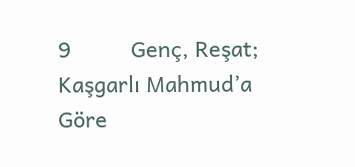9          Genç, Reşat; Kaşgarlı Mahmud’a Göre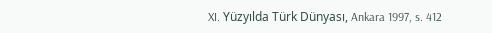XI. Yüzyılda Türk Dünyası, Ankara 1997, s. 412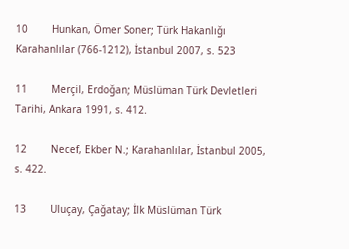10        Hunkan, Ömer Soner; Türk Hakanlığı Karahanlılar (766-1212), İstanbul 2007, s. 523

11        Merçil, Erdoğan; Müslüman Türk Devletleri Tarihi, Ankara 1991, s. 412.

12        Necef, Ekber N.; Karahanlılar, İstanbul 2005, s. 422.

13        Uluçay, Çağatay; İlk Müslüman Türk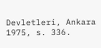Devletleri, Ankara 1975, s. 336.